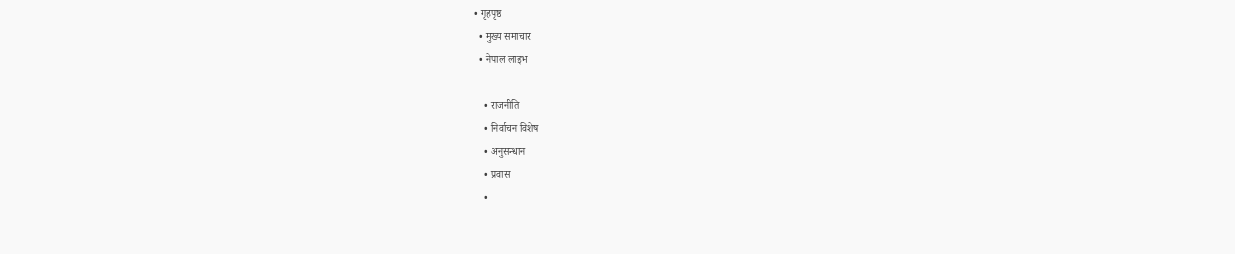• गृहपृष्ठ
  • मुख्य समाचार
  • नेपाल लाइभ

    • राजनीति
    • निर्वाचन विशेष
    • अनुसन्धान
    • प्रवास
    •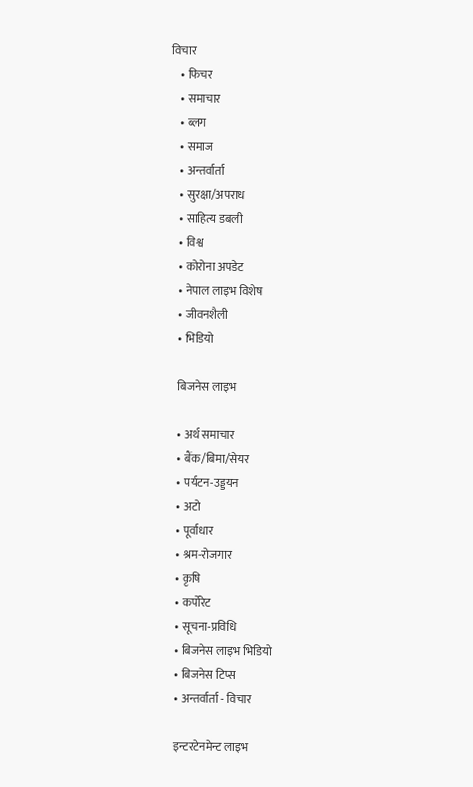विचार
    • फिचर
    • समाचार
    • ब्लग
    • समाज
    • अन्तर्वार्ता
    • सुरक्षा/अपराध
    • साहित्य डबली
    • विश्व
    • कोरोना अपडेट
    • नेपाल लाइभ विशेष
    • जीवनशैली
    • भिडियो

    बिजनेस लाइभ

    • अर्थ समाचार
    • बैंक/बिमा/सेयर
    • पर्यटन-उड्डयन
    • अटो
    • पूर्वाधार
    • श्रम-रोजगार
    • कृषि
    • कर्पोरेट
    • सूचना-प्रविधि
    • बिजनेस लाइभ भिडियो
    • बिजनेस टिप्स
    • अन्तर्वार्ता - विचार

    इन्टरटेनमेन्ट लाइभ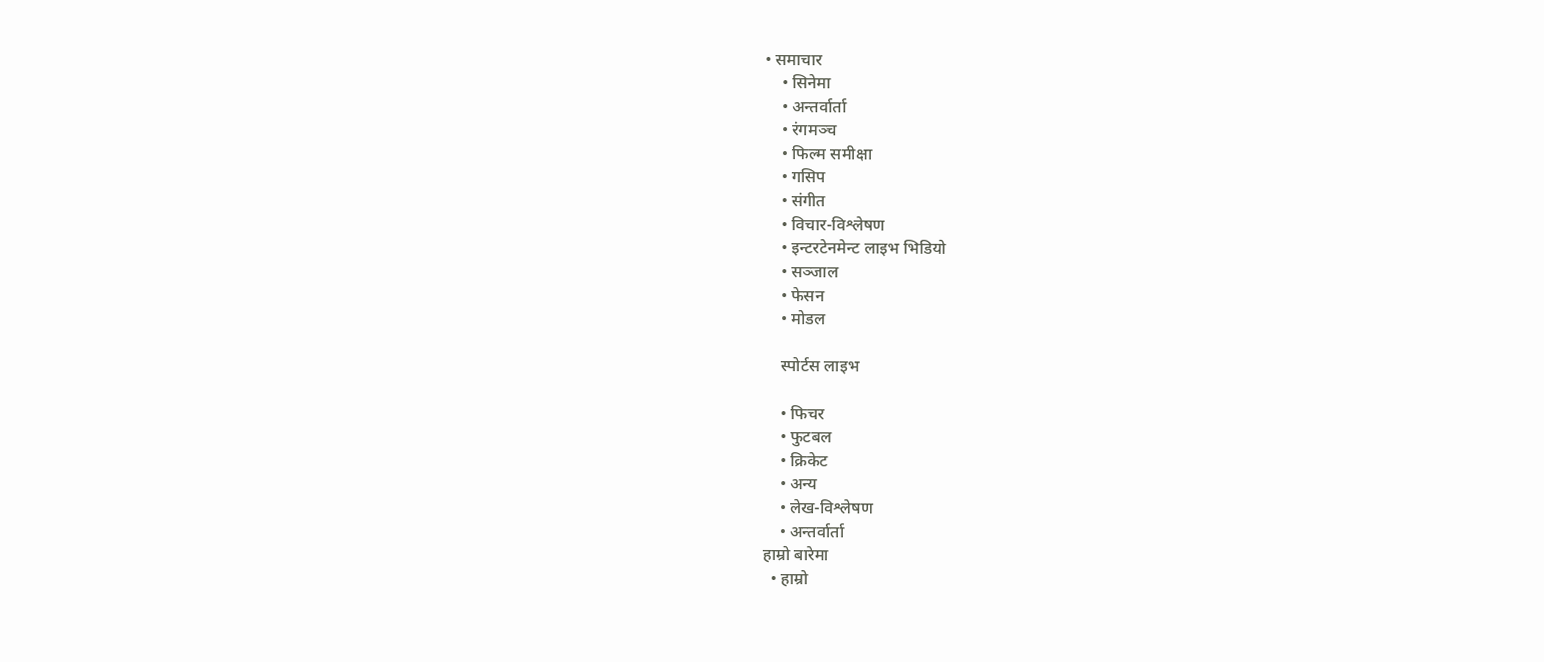• समाचार
    • सिनेमा
    • अन्तर्वार्ता
    • रंगमञ्च
    • फिल्म समीक्षा
    • गसिप
    • संगीत
    • विचार-विश्लेषण
    • इन्टरटेनमेन्ट लाइभ भिडियो
    • सञ्जाल
    • फेसन
    • मोडल

    स्पोर्टस लाइभ

    • फिचर
    • फुटबल
    • क्रिकेट
    • अन्य
    • लेख-विश्लेषण
    • अन्तर्वार्ता
हाम्रो बारेमा
  • हाम्रो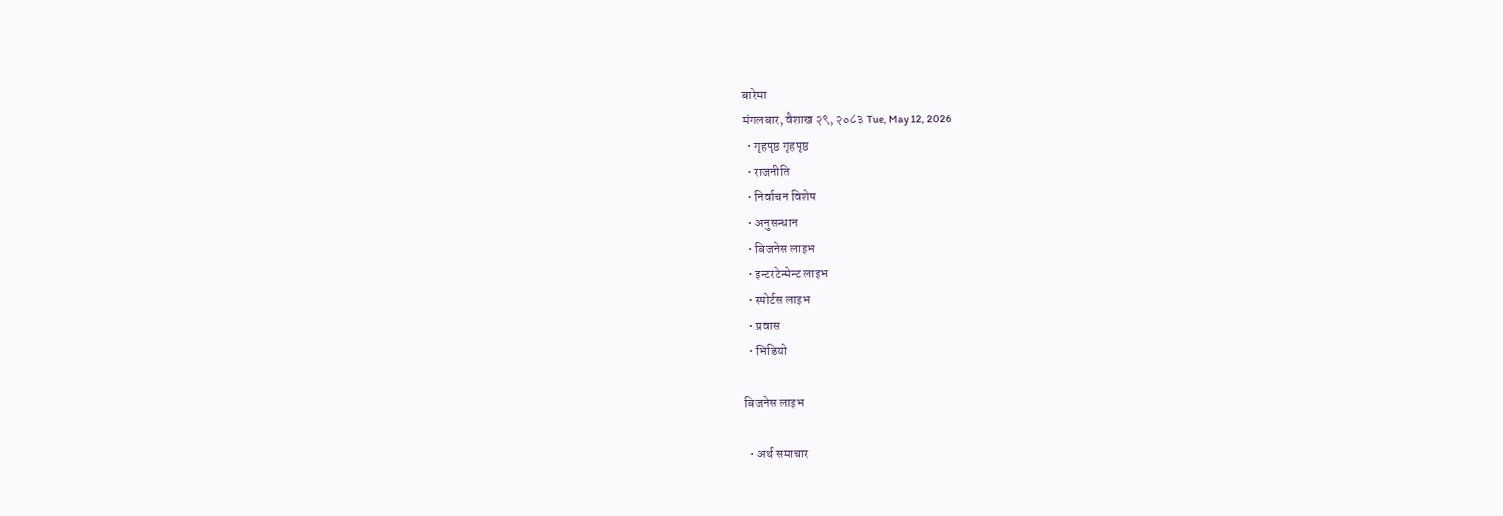बारेमा
मंगलबार, वैशाख २९, २०८३ Tue, May 12, 2026
  • गृहपृष्ठ गृहपृष्ठ
  • राजनीति
  • निर्वाचन विशेष
  • अनुसन्धान
  • बिजनेस लाइभ
  • इन्टरटेन्मेन्ट लाइभ
  • स्पोर्टस लाइभ
  • प्रवास
  • भिडियो

बिजनेस लाइभ

  • अर्थ समाचार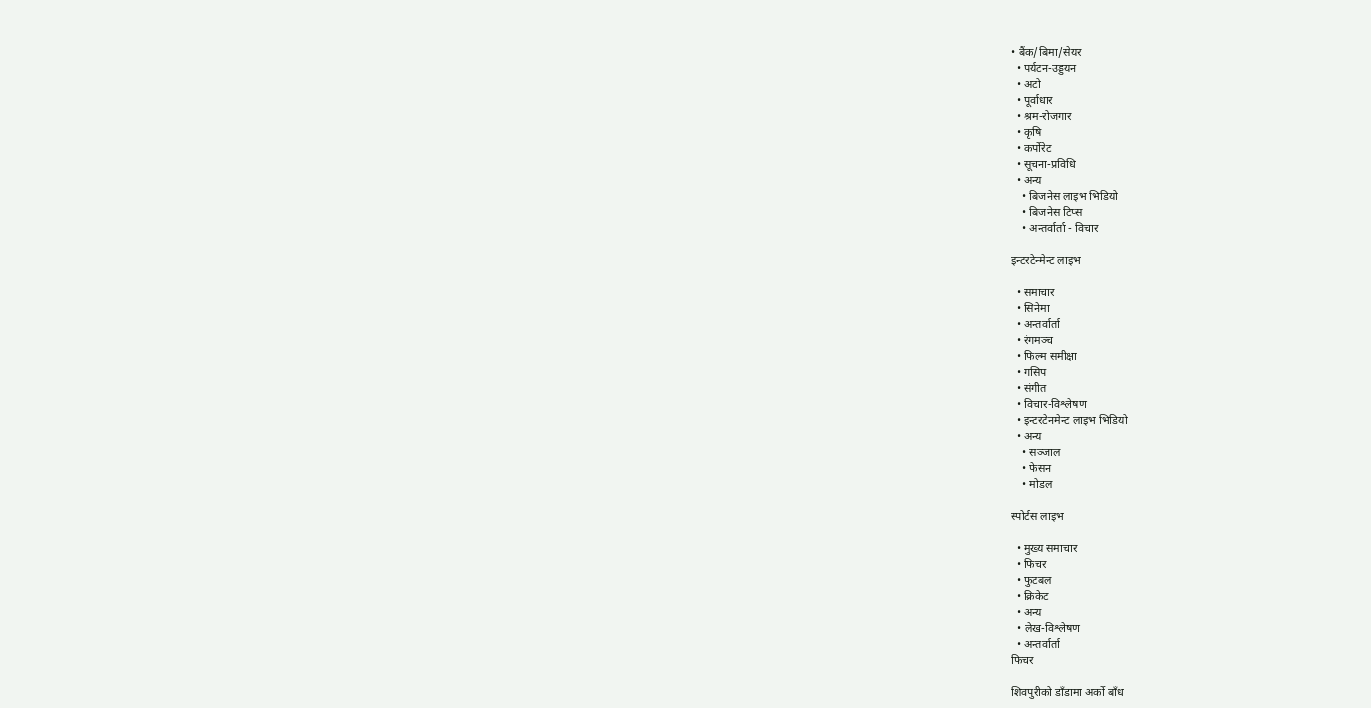• बैंक/बिमा/सेयर
  • पर्यटन-उड्डयन
  • अटो
  • पूर्वाधार
  • श्रम-रोजगार
  • कृषि
  • कर्पोरेट
  • सूचना-प्रविधि
  • अन्य
    • बिजनेस लाइभ भिडियो
    • बिजनेस टिप्स
    • अन्तर्वार्ता - विचार

इन्टरटेन्मेन्ट लाइभ

  • समाचार
  • सिनेमा
  • अन्तर्वार्ता
  • रंगमञ्च
  • फिल्म समीक्षा
  • गसिप
  • संगीत
  • विचार-विश्लेषण
  • इन्टरटेनमेन्ट लाइभ भिडियो
  • अन्य
    • सञ्जाल
    • फेसन
    • मोडल

स्पोर्टस लाइभ

  • मुख्य समाचार
  • फिचर
  • फुटबल
  • क्रिकेट
  • अन्य
  • लेख-विश्लेषण
  • अन्तर्वार्ता
फिचर

शिवपुरीको डाँडामा अर्को बाँध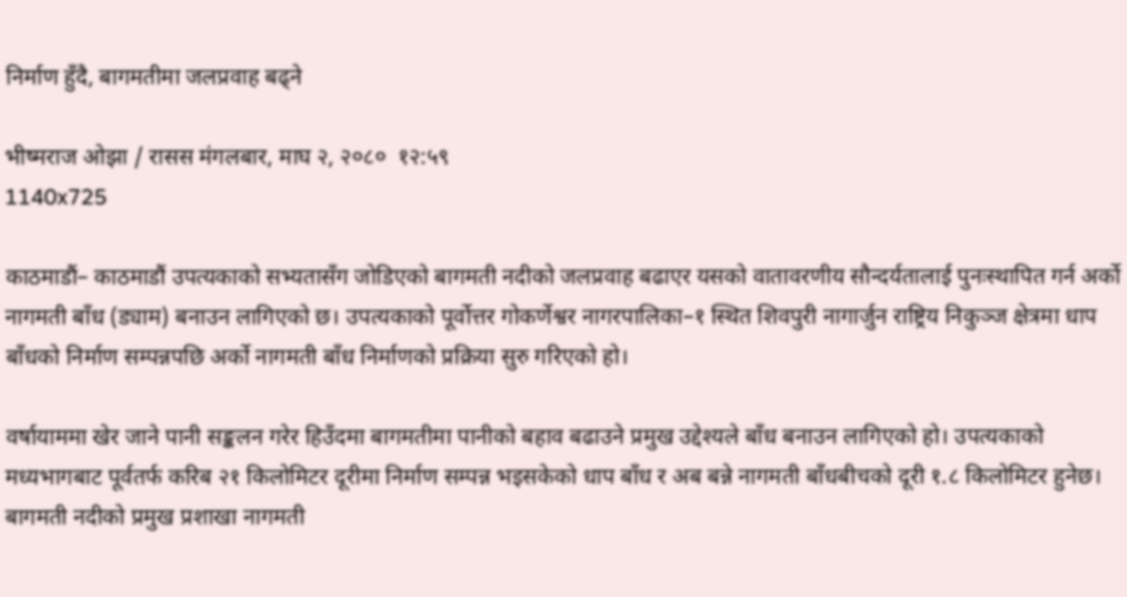निर्माण हुँदै, बागमतीमा जलप्रवाह बढ्ने

भीष्मराज ओझा / रासस मंगलबार, माघ २, २०८०  १२:५९
1140x725

काठमाडौं– काठमाडौं उपत्यकाको सभ्यतासँग जोडिएको बागमती नदीको जलप्रवाह बढाएर यसको वातावरणीय सौन्दर्यतालाई पुनःस्थापित गर्न अर्को नागमती बाँध (ड्याम) बनाउन लागिएको छ। उपत्यकाको पूर्वोत्तर गोकर्णेश्वर नागरपालिका–१ स्थित शिवपुरी नागार्जुन राष्ट्रिय निकुञ्ज क्षेत्रमा धाप बाँधको निर्माण सम्पन्नपछि अर्को नागमती बाँध निर्माणको प्रक्रिया सुरु गरिएको हो।

वर्षायाममा खेर जाने पानी सङ्कलन गरेर हिउँदमा बागमतीमा पानीको बहाव बढाउने प्रमुख उद्देश्यले बाँध बनाउन लागिएको हो। उपत्यकाको मध्यभागबाट पूर्वतर्फ करिब २१ किलोमिटर दूरीमा निर्माण सम्पन्न भइसकेको धाप बाँध र अब बन्ने नागमती बाँधबीचको दूरी १.८ किलोमिटर हुनेछ। बागमती नदीको प्रमुख प्रशाखा नागमती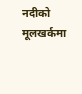नदीको मूलखर्कमा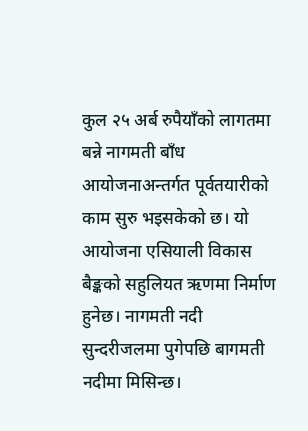कुल २५ अर्ब रुपैयाँको लागतमा बन्ने नागमती बाँध आयोजनाअन्तर्गत पूर्वतयारीको काम सुरु भइसकेको छ। यो आयोजना एसियाली विकास बैङ्कको सहुलियत ऋणमा निर्माण हुनेछ। नागमती नदी सुन्दरीजलमा पुगेपछि बागमती नदीमा मिसिन्छ।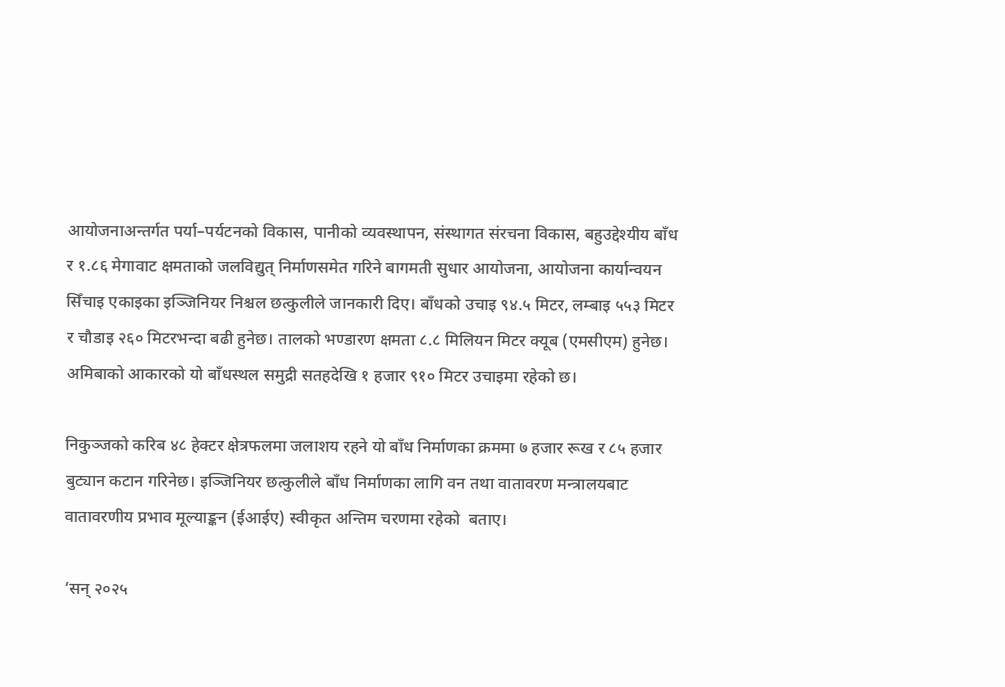आयोजनाअन्तर्गत पर्या–पर्यटनको विकास, पानीको व्यवस्थापन, संस्थागत संरचना विकास, बहुउद्देश्यीय बाँध र १.८६ मेगावाट क्षमताको जलविद्युत् निर्माणसमेत गरिने बागमती सुधार आयोजना, आयोजना कार्यान्वयन सिँचाइ एकाइका इञ्जिनियर निश्चल छत्कुलीले जानकारी दिए। बाँधको उचाइ ९४.५ मिटर, लम्बाइ ५५३ मिटर र चौडाइ २६० मिटरभन्दा बढी हुनेछ। तालको भण्डारण क्षमता ८.८ मिलियन मिटर क्यूब (एमसीएम) हुनेछ। अमिबाको आकारको यो बाँधस्थल समुद्री सतहदेखि १ हजार ९१० मिटर उचाइमा रहेको छ।

निकुञ्जको करिब ४८ हेक्टर क्षेत्रफलमा जलाशय रहने यो बाँध निर्माणका क्रममा ७ हजार रूख र ८५ हजार बुट्यान कटान गरिनेछ। इञ्जिनियर छत्कुलीले बाँध निर्माणका लागि वन तथा वातावरण मन्त्रालयबाट वातावरणीय प्रभाव मूल्याङ्कन (ईआईए) स्वीकृत अन्तिम चरणमा रहेको  बताए।

‘सन् २०२५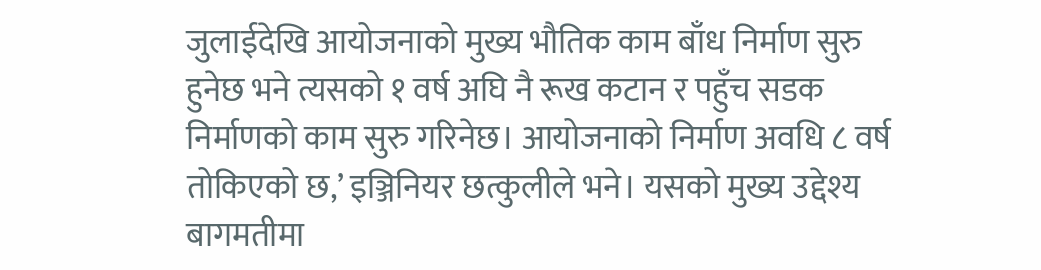जुलाईदेखि आयोजनाको मुख्य भौतिक काम बाँध निर्माण सुरु हुनेछ भने त्यसको १ वर्ष अघि नै रूख कटान र पहुँच सडक निर्माणको काम सुरु गरिनेछ। आयोजनाको निर्माण अवधि ८ वर्ष तोकिएको छ,’ इञ्जिनियर छत्कुलीले भने। यसको मुख्य उद्देश्य बागमतीमा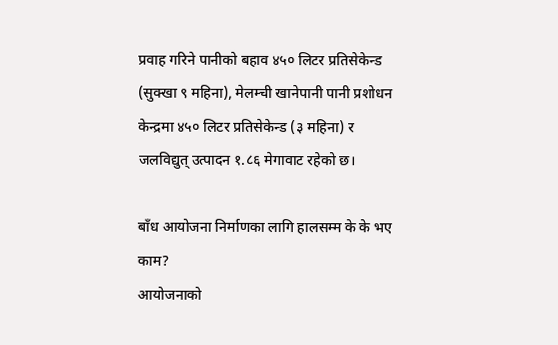प्रवाह गरिने पानीको बहाव ४५० लिटर प्रतिसेकेन्ड (सुक्खा ९ महिना), मेलम्ची खानेपानी पानी प्रशोधन केन्द्रमा ४५० लिटर प्रतिसेकेन्ड (३ महिना) र जलविद्युत् उत्पादन १.८६ मेगावाट रहेको छ।

बाँध आयोजना निर्माणका लागि हालसम्म के के भए काम?
आयोजनाको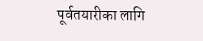पूर्वतयारीका लागि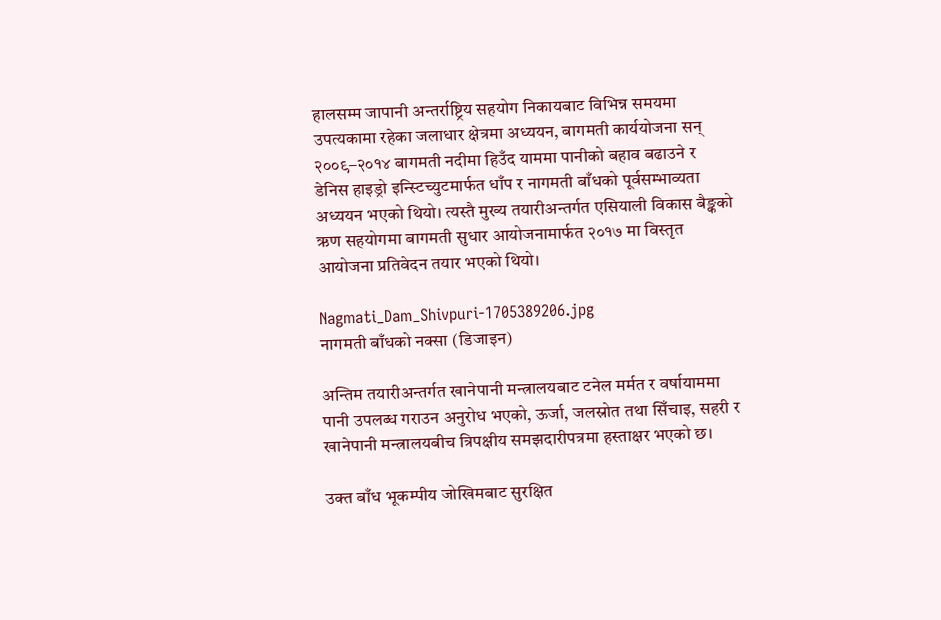हालसम्म जापानी अन्तर्राष्ट्रिय सहयोग निकायबाट विभिन्न समयमा उपत्यकामा रहेका जलाधार क्षेत्रमा अध्ययन, बागमती कार्ययोजना सन् २००९–२०१४ बागमती नदीमा हिउँद याममा पानीको बहाव बढाउने र डेनिस हाइड्रो इन्स्टिच्युटमार्फत धाँप र नागमती बाँधको पूर्वसम्भाव्यता अध्ययन भएको थियो। त्यस्तै मुख्य तयारीअन्तर्गत एसियाली विकास बैङ्कको ऋण सहयोगमा बागमती सुधार आयोजनामार्फत २०१७ मा विस्तृत आयोजना प्रतिवेदन तयार भएको थियो।

Nagmati_Dam_Shivpuri-1705389206.jpg
नागमती बाँधको नक्सा (डिजाइन)

अन्तिम तयारीअन्तर्गत खानेपानी मन्त्रालयबाट टनेल मर्मत र वर्षायाममा पानी उपलब्ध गराउन अनुरोध भएको, ऊर्जा, जलस्रोत तथा सिँचाइ, सहरी र खानेपानी मन्त्रालयबीच त्रिपक्षीय समझदारीपत्रमा हस्ताक्षर भएको छ।

उक्त बाँध भूकम्पीय जोखिमबाट सुरक्षित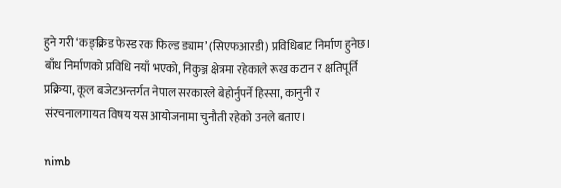हुने गरी ‘कङ्क्रिड फेस्ड रक फिल्ड ड्याम’ (सिएफआरडी) प्रविधिबाट निर्माण हुनेछ। बाँध निर्माणको प्रविधि नयाँ भएको, निकुञ्ज क्षेत्रमा रहेकाले रूख कटान र क्षतिपूर्ति प्रक्रिया, कूल बजेटअन्तर्गत नेपाल सरकारले बेहोर्नुपर्ने हिस्सा, कानुनी र संरचनालगायत विषय यस आयोजनामा चुनौती रहेको उनले बताए।

nimb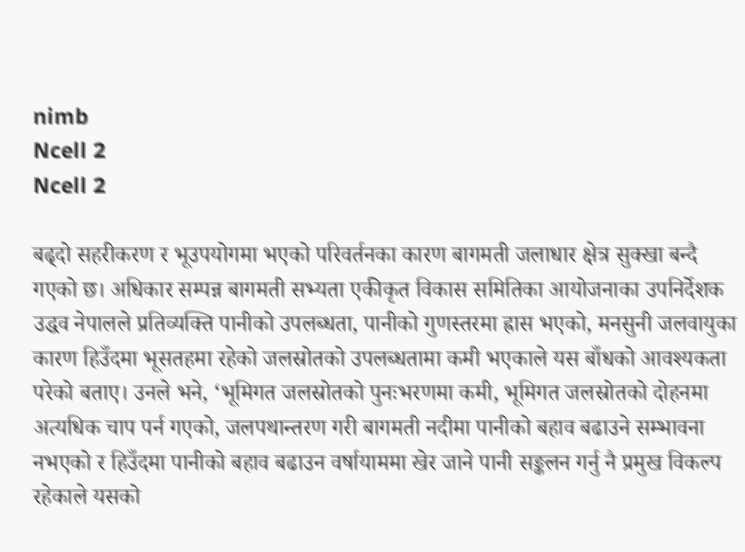nimb
Ncell 2
Ncell 2

बढ्दो सहरीकरण र भूउपयोगमा भएको परिवर्तनका कारण बागमती जलाधार क्षेत्र सुक्खा बन्दै गएको छ। अधिकार सम्पन्न बागमती सभ्यता एकीकृत विकास समितिका आयोजनाका उपनिर्देशक उद्धव नेपालले प्रतिव्यक्ति पानीको उपलब्धता, पानीको गुणस्तरमा ह्रास भएको, मनसुनी जलवायुका कारण हिउँदमा भूसतहमा रहेको जलस्रोतको उपलब्धतामा कमी भएकाले यस बाँधको आवश्यकता परेको बताए। उनले भने, ‘भूमिगत जलस्रोतको पुनःभरणमा कमी, भूमिगत जलस्रोतको दोहनमा अत्यधिक चाप पर्न गएको, जलपथान्तरण गरी बागमती नदीमा पानीको बहाव बढाउने सम्भावना नभएको र हिउँदमा पानीको बहाव बढाउन वर्षायाममा खेर जाने पानी सङ्कलन गर्नु नै प्रमुख विकल्प रहेकाले यसको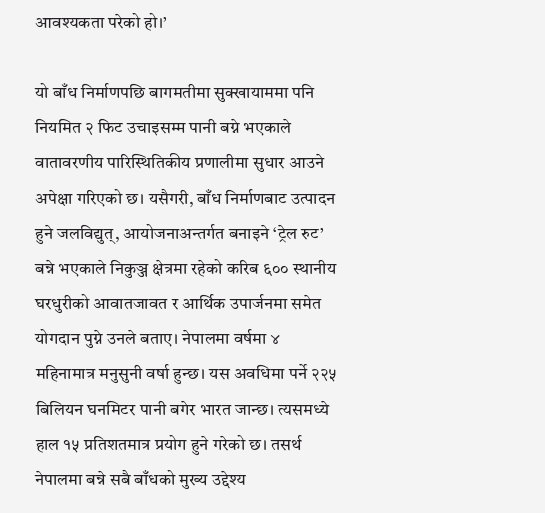आवश्यकता परेको हो।’

यो बाँध निर्माणपछि बागमतीमा सुक्खायाममा पनि नियमित २ फिट उचाइसम्म पानी बग्ने भएकाले वातावरणीय पारिस्थितिकीय प्रणालीमा सुधार आउने अपेक्षा गरिएको छ। यसैगरी, बाँध निर्माणबाट उत्पादन हुने जलविद्युत्, आयोजनाअन्तर्गत बनाइने ‘ट्रेल रुट’ बन्ने भएकाले निकुञ्ज क्षेत्रमा रहेको करिब ६०० स्थानीय घरधुरीको आवातजावत र आर्थिक उपार्जनमा समेत योगदान पुग्ने उनले बताए। नेपालमा वर्षमा ४ महिनामात्र मनुसुनी वर्षा हुन्छ। यस अवधिमा पर्ने २२५ बिलियन घनमिटर पानी बगेर भारत जान्छ। त्यसमध्ये हाल १५ प्रतिशतमात्र प्रयोग हुने गरेको छ। तसर्थ नेपालमा बन्ने सबै बाँधको मुख्य उद्देश्य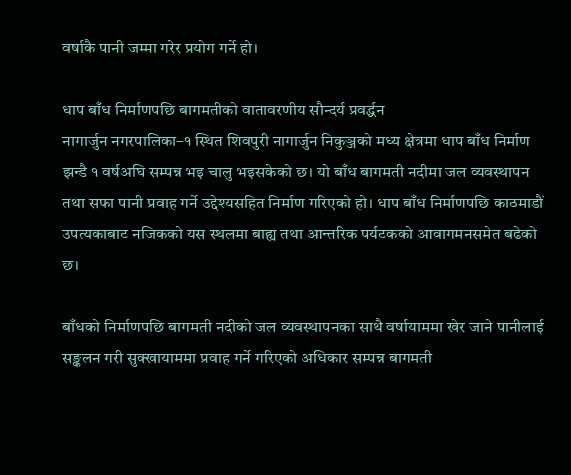वर्षाकै पानी जम्मा गरेर प्रयोग गर्ने हो।

धाप बाँध निर्माणपछि बागमतीको वातावरणीय सौन्दर्य प्रवर्द्धन
नागार्जुन नगरपालिका–१ स्थित शिवपुरी नागार्जुन निकुञ्जको मध्य क्षेत्रमा धाप बाँध निर्माण झन्डै १ वर्षअघि सम्पन्न भइ चालु भइसकेको छ। यो बाँध बागमती नदीमा जल व्यवस्थापन तथा सफा पानी प्रवाह गर्ने उद्देश्यसहित निर्माण गरिएको हो। धाप बाँध निर्माणपछि काठमाडौं उपत्यकाबाट नजिकको यस स्थलमा बाह्य तथा आन्तरिक पर्यटकको आवागमनसमेत बढेको छ।

बाँधको निर्माणपछि बागमती नदीको जल व्यवस्थापनका साथै वर्षायाममा खेर जाने पानीलाई सङ्कलन गरी सुक्खायाममा प्रवाह गर्ने गरिएको अधिकार सम्पन्न बागमती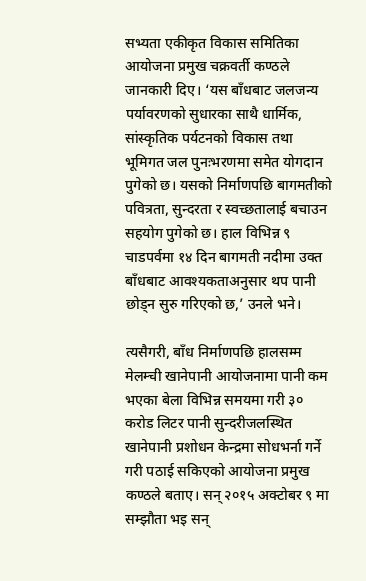सभ्यता एकीकृत विकास समितिका आयोजना प्रमुख चक्रवर्ती कण्ठले जानकारी दिए। ‘यस बाँधबाट जलजन्य पर्यावरणको सुधारका साथै धार्मिक, सांस्कृतिक पर्यटनको विकास तथा भूमिगत जल पुनःभरणमा समेत योगदान पुगेको छ। यसको निर्माणपछि बागमतीको पवित्रता, सुन्दरता र स्वच्छतालाई बचाउन सहयोग पुगेको छ। हाल विभिन्न ९ चाडपर्वमा १४ दिन बागमती नदीमा उक्त बाँधबाट आवश्यकताअनुसार थप पानी छोड्न सुरु गरिएको छ,’ उनले भने।

त्यसैगरी, बाँध निर्माणपछि हालसम्म मेलम्ची खानेपानी आयोजनामा पानी कम भएका बेला विभिन्न समयमा गरी ३० करोड लिटर पानी सुन्दरीजलस्थित खानेपानी प्रशोधन केन्द्रमा सोधभर्ना गर्ने गरी पठाई सकिएको आयोजना प्रमुख कण्ठले बताए। सन् २०१५ अक्टोबर ९ मा सम्झौता भइ सन्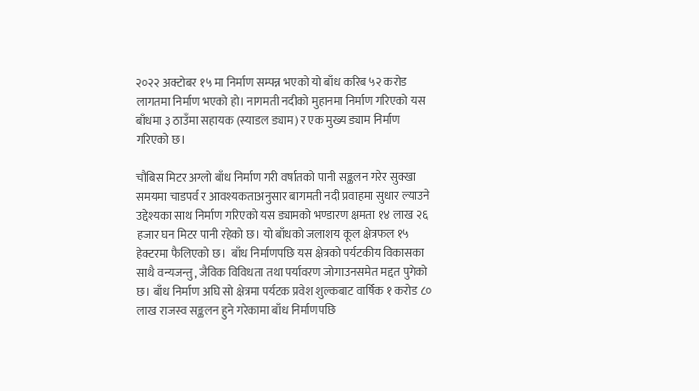२०२२ अक्टोबर १५ मा निर्माण सम्पन्न भएको यो बाँध करिब ५२ करोड लागतमा निर्माण भएको हो। नागमती नदीको मुहानमा निर्माण गरिएको यस बाँधमा ३ ठाउँमा सहायक (स्याडल ड्याम) र एक मुख्य ड्याम निर्माण गरिएको छ।

चौबिस मिटर अग्लो बाँध निर्माण गरी वर्षातको पानी सङ्कलन गरेर सुक्खा समयमा चाडपर्व र आवश्यकताअनुसार बागमती नदी प्रवाहमा सुधार ल्याउने उद्देश्यका साथ निर्माण गरिएको यस ड्यामको भण्डारण क्षमता १४ लाख २६ हजार घन मिटर पानी रहेको छ। यो बाँधको जलाशय कूल क्षेत्रफल १५ हेक्टरमा फैलिएको छ।  बाँध निर्माणपछि यस क्षेत्रको पर्यटकीय विकासका साथै वन्यजन्तु, जैविक विविधता तथा पर्यावरण जोगाउनसमेत मद्दत पुगेको छ। बाँध निर्माण अघि सो क्षेत्रमा पर्यटक प्रवेश शुल्कबाट वार्षिक १ करोड ८० लाख राजस्व सङ्कलन हुने गरेकामा बाँध निर्माणपछि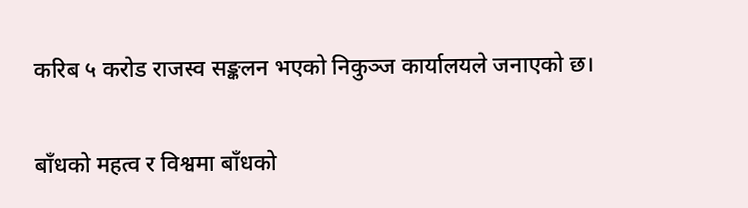करिब ५ करोड राजस्व सङ्कलन भएको निकुञ्ज कार्यालयले जनाएको छ।

बाँधको महत्व र विश्वमा बाँधको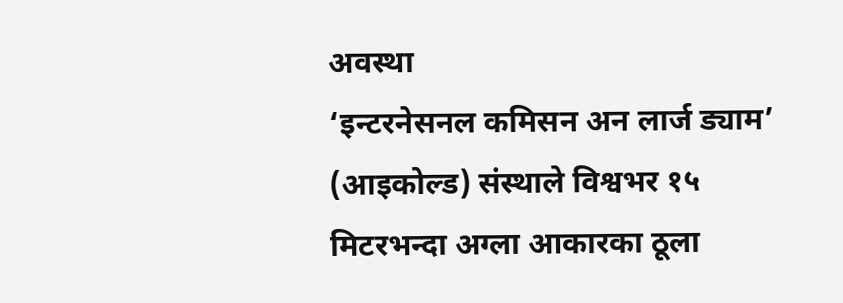अवस्था
‘इन्टरनेसनल कमिसन अन लार्ज ड्याम’ (आइकोल्ड) संस्थाले विश्वभर १५ मिटरभन्दा अग्ला आकारका ठूला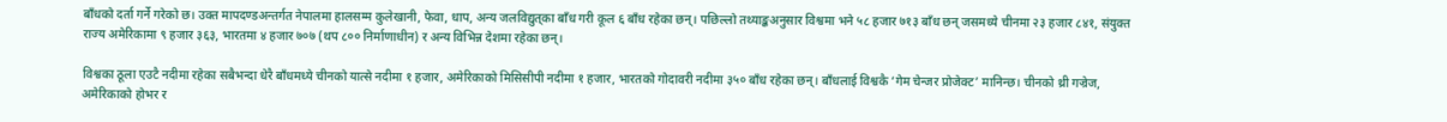बाँधको दर्ता गर्ने गरेको छ। उक्त मापदण्डअन्तर्गत नेपालमा हालसम्म कुलेखानी, फेवा, धाप, अन्य जलविद्युत्‌का बाँध गरी कूल ६ बाँध रहेका छन्। पछिल्लो तथ्याङ्कअनुसार विश्वमा भने ५८ हजार ७१३ बाँध छन् जसमध्ये चीनमा २३ हजार ८४१, संयुक्त राज्य अमेरिकामा ९ हजार ३६३, भारतमा ४ हजार ७०७ (थप ८०० निर्माणाधीन) र अन्य विभिन्न देशमा रहेका छन्।

विश्वका ठूला एउटै नदीमा रहेका सबैभन्दा धेरै बाँधमध्ये चीनको यात्से नदीमा १ हजार, अमेरिकाको मिसिसीपी नदीमा १ हजार, भारतको गोदावरी नदीमा ३५० बाँध रहेका छन्। बाँधलाई विश्वकै ‘गेम चेन्जर प्रोजेक्ट’ मानिन्छ। चीनको थ्री गज्रेज, अमेरिकाको होभर र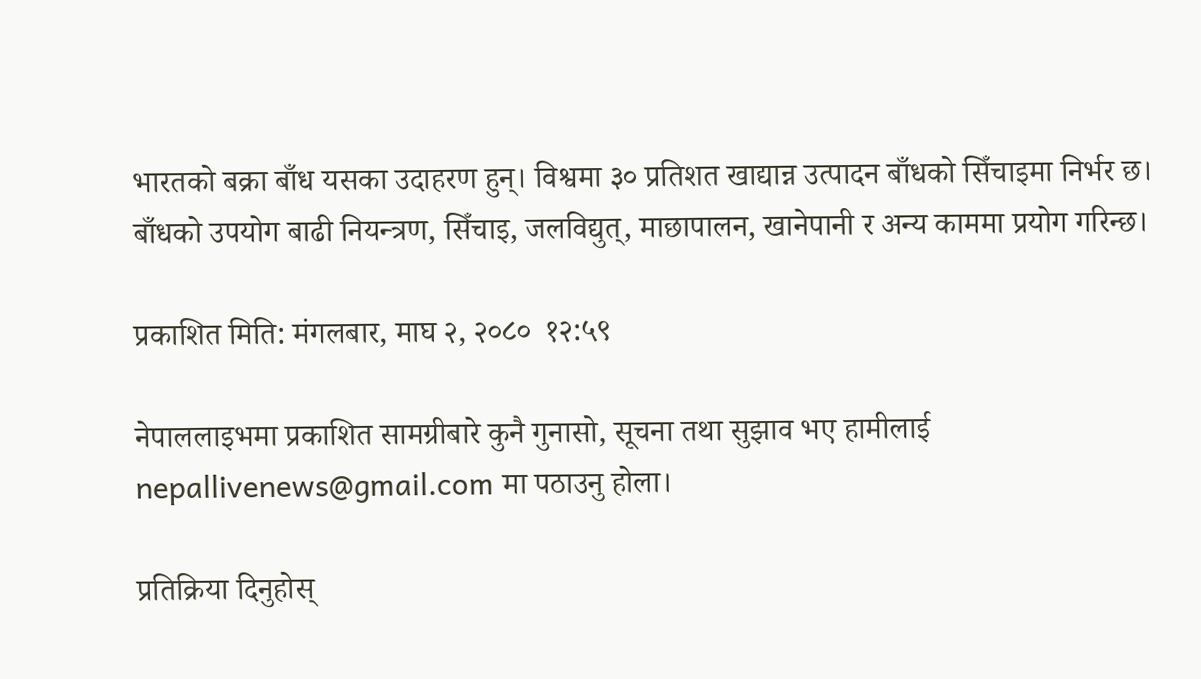भारतको बक्रा बाँध यसका उदाहरण हुन्। विश्वमा ३० प्रतिशत खाद्यान्न उत्पादन बाँधको सिँचाइमा निर्भर छ। बाँधको उपयोग बाढी नियन्त्रण, सिँचाइ, जलविद्युत्, माछापालन, खानेपानी र अन्य काममा प्रयोग गरिन्छ।

प्रकाशित मिति: मंगलबार, माघ २, २०८०  १२:५९

नेपाललाइभमा प्रकाशित सामग्रीबारे कुनै गुनासो, सूचना तथा सुझाव भए हामीलाई nepallivenews@gmail.com मा पठाउनु होला।

प्रतिक्रिया दिनुहोस्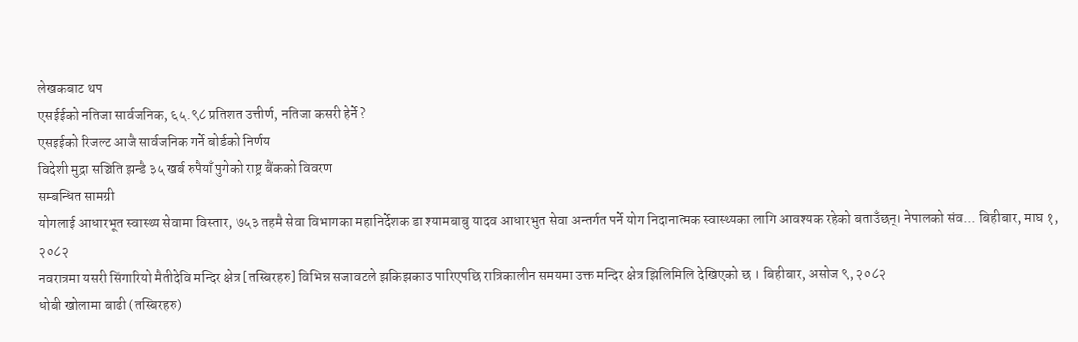लेखकबाट थप
एसईईको नतिजा सार्वजनिक, ६५.९८ प्रतिशत उत्तीर्ण, नतिजा कसरी हेर्ने?
एसइईको रिजल्ट आजै सार्वजनिक गर्ने बोर्डको निर्णय
विदेशी मुद्रा सञ्चिति झन्डै ३५ खर्ब रुपैयाँ पुगेको राष्ट्र बैंकको विवरण
सम्बन्धित सामग्री
योगलाई आधारभूत स्वास्थ्य सेवामा विस्तार, ७५३ तहमै सेवा विभागका महानिर्देशक डा श्यामबाबु यादव आधारभुत सेवा अन्तर्गत पर्ने योग निदानात्मक स्वास्थ्यका लागि आवश्यक रहेको बताउँछन्। नेपालको संव... बिहीबार, माघ १, २०८२
नवरात्रमा यसरी सिंगारियो मैतीदेवि मन्दिर क्षेत्र [तस्बिरहरु] विभिन्न सजावटले झकिझकाउ पारिएपछि रात्रिकालीन समयमा उक्त मन्दिर क्षेत्र झिलिमिलि देखिएको छ । बिहीबार, असोज ९, २०८२
धोबी खोलामा बाढी (तस्बिरहरु)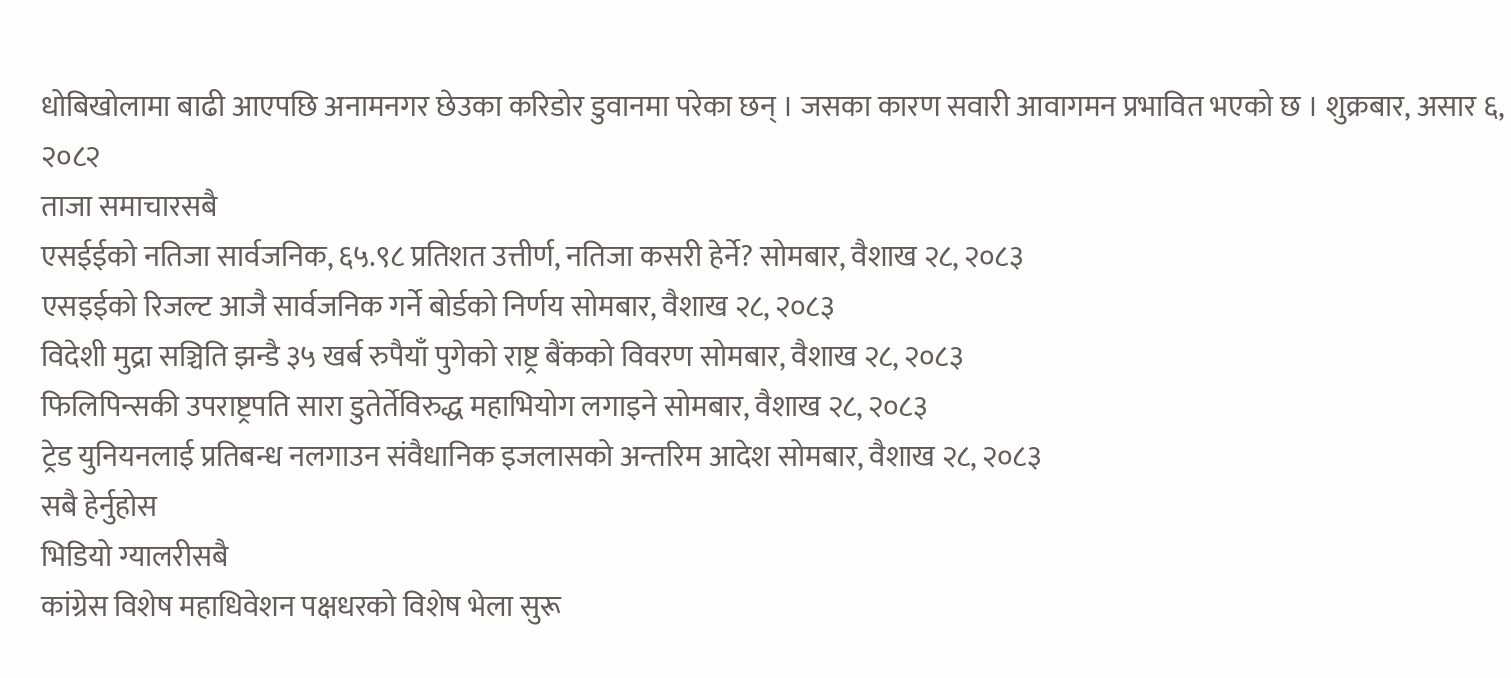धोबिखोलामा बाढी आएपछि अनामनगर छेउका करिडोर डुवानमा परेका छन् । जसका कारण सवारी आवागमन प्रभावित भएको छ । शुक्रबार, असार ६, २०८२
ताजा समाचारसबै
एसईईको नतिजा सार्वजनिक, ६५.९८ प्रतिशत उत्तीर्ण, नतिजा कसरी हेर्ने? सोमबार, वैशाख २८, २०८३
एसइईको रिजल्ट आजै सार्वजनिक गर्ने बोर्डको निर्णय सोमबार, वैशाख २८, २०८३
विदेशी मुद्रा सञ्चिति झन्डै ३५ खर्ब रुपैयाँ पुगेको राष्ट्र बैंकको विवरण सोमबार, वैशाख २८, २०८३
फिलिपिन्सकी उपराष्ट्रपति सारा डुतेर्तेविरुद्ध महाभियोग लगाइने सोमबार, वैशाख २८, २०८३
ट्रेड युनियनलाई प्रतिबन्ध नलगाउन संवैधानिक इजलासको अन्तरिम आदेश सोमबार, वैशाख २८, २०८३
सबै हेर्नुहोस
भिडियो ग्यालरीसबै
कांग्रेस विशेष महाधिवेशन पक्षधरको विशेष भेला सुरू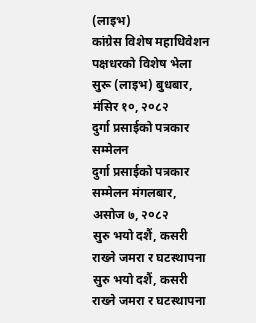(लाइभ)
कांग्रेस विशेष महाधिवेशन पक्षधरको विशेष भेला सुरू (लाइभ) बुधबार, मंसिर १०, २०८२
दुर्गा प्रसाईको पत्रकार सम्मेलन
दुर्गा प्रसाईको पत्रकार सम्मेलन मंगलबार, असोज ७, २०८२
सुरु भयो दशैं, कसरी राख्ने जमरा र घटस्थापना
सुरु भयो दशैं, कसरी राख्ने जमरा र घटस्थापना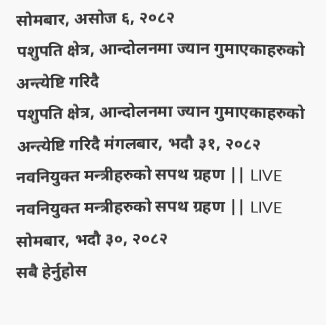सोमबार, असोज ६, २०८२
पशुपति क्षेत्र, आन्दोलनमा ज्यान गुमाएकाहरुको अन्त्येष्टि गरिदै
पशुपति क्षेत्र, आन्दोलनमा ज्यान गुमाएकाहरुको अन्त्येष्टि गरिदै मंगलबार, भदौ ३१, २०८२
नवनियुक्त मन्त्रीहरुको सपथ ग्रहण || LIVE
नवनियुक्त मन्त्रीहरुको सपथ ग्रहण || LIVE सोमबार, भदौ ३०, २०८२
सबै हेर्नुहोस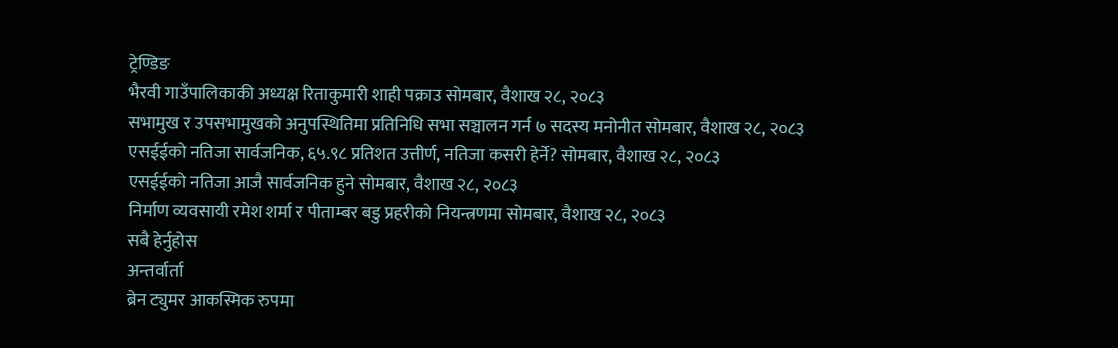ट्रेण्डिङ
भैरवी गाउँपालिकाकी अध्यक्ष रिताकुमारी शाही पक्राउ सोमबार, वैशाख २८, २०८३
सभामुख र उपसभामुखको अनुपस्थितिमा प्रतिनिधि सभा सञ्चालन गर्न ७ सदस्य मनोनीत सोमबार, वैशाख २८, २०८३
एसईईको नतिजा सार्वजनिक, ६५.९८ प्रतिशत उत्तीर्ण, नतिजा कसरी हेर्ने? सोमबार, वैशाख २८, २०८३
एसईईको नतिजा आजै सार्वजनिक हुने सोमबार, वैशाख २८, २०८३
निर्माण व्यवसायी रमेश शर्मा र पीताम्बर बडु प्रहरीको नियन्त्रणमा सोमबार, वैशाख २८, २०८३
सबै हेर्नुहोस
अन्तर्वार्ता
ब्रेन ट्युमर आकस्मिक रुपमा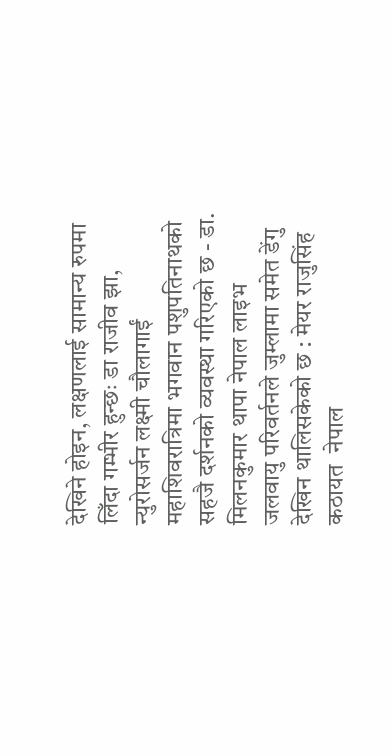देखिने होइन, लक्षणलाई सामान्य रुपमा लिँदा गम्भीर हुन्छः डा राजीव झा, न्युरोसर्जन लक्ष्मी चौलागाईं
महाशिवरात्रिमा भगवान पशुपतिनाथको सहजै दर्शनको व्यवस्था गरिएको छ - डा. मिलनकुमार थापा नेपाल लाइभ
जलवायु परिवर्तनले जुम्लामा समेत डेंगु देखिन थालिसकेको छ : मेयर राजुसिंह कठायत  नेपाल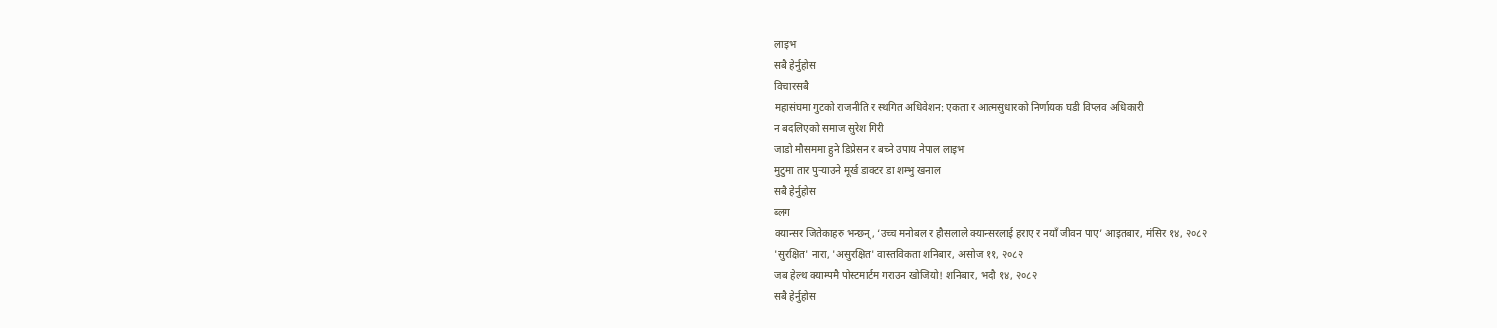लाइभ
सबै हेर्नुहोस
विचारसबै
महासंघमा गुटको राजनीति र स्थगित अधिवेशन: एकता र आत्मसुधारको निर्णायक घडी विप्लव अधिकारी
न बदलिएको समाज सुरेश गिरी
जाडो मौसममा हुने डिप्रेसन र बच्ने उपाय नेपाल लाइभ
मुटुमा तार पुर्‍याउने मूर्ख डाक्टर डा शम्भु खनाल
सबै हेर्नुहोस
ब्लग
क्यान्सर जितेकाहरु भन्छन्, ‘उच्च मनोबल र हौसलाले क्यान्सरलाई हराए र नयाँ जीवन पाए’ आइतबार, मंसिर १४, २०८२
'सुरक्षित' नारा, 'असुरक्षित' वास्तविकता शनिबार, असोज ११, २०८२
जब हेल्थ क्याम्पमै पोस्टमार्टम गराउन खोजियो! शनिबार, भदौ १४, २०८२
सबै हेर्नुहोस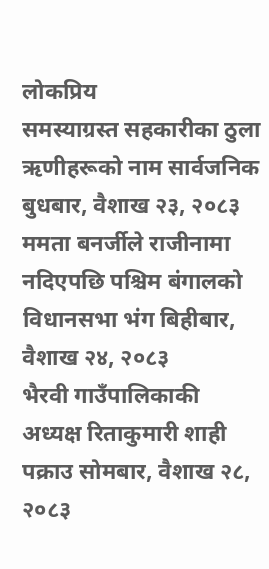लोकप्रिय
समस्याग्रस्त सहकारीका ठुला ऋणीहरूको नाम सार्वजनिक बुधबार, वैशाख २३, २०८३
ममता बनर्जीले राजीनामा नदिएपछि पश्चिम बंगालको विधानसभा भंग बिहीबार, वैशाख २४, २०८३
भैरवी गाउँपालिकाकी अध्यक्ष रिताकुमारी शाही पक्राउ सोमबार, वैशाख २८, २०८३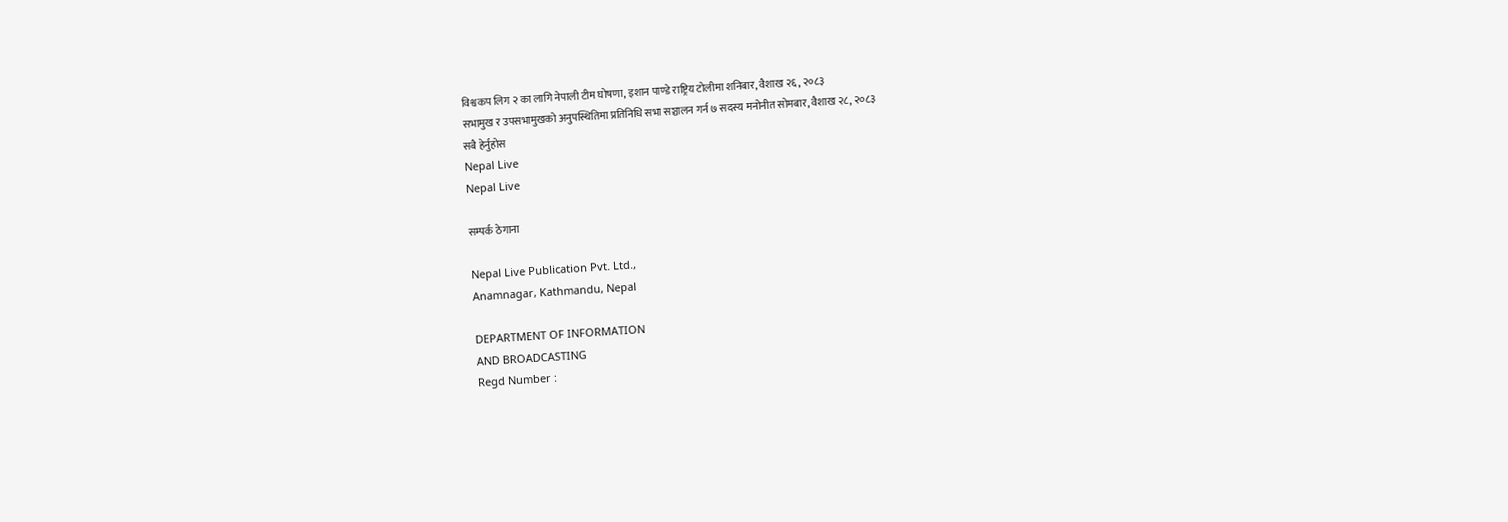विश्वकप लिग २ का लागि नेपाली टीम घोषणा, इशान पाण्डे राष्ट्रिय टोलीमा शनिबार, वैशाख २६, २०८३
सभामुख र उपसभामुखको अनुपस्थितिमा प्रतिनिधि सभा सञ्चालन गर्न ७ सदस्य मनोनीत सोमबार, वैशाख २८, २०८३
सबै हेर्नुहोस
Nepal Live
Nepal Live

सम्पर्क ठेगाना

Nepal Live Publication Pvt. Ltd.,
Anamnagar, Kathmandu, Nepal

DEPARTMENT OF INFORMATION
AND BROADCASTING
Regd Number :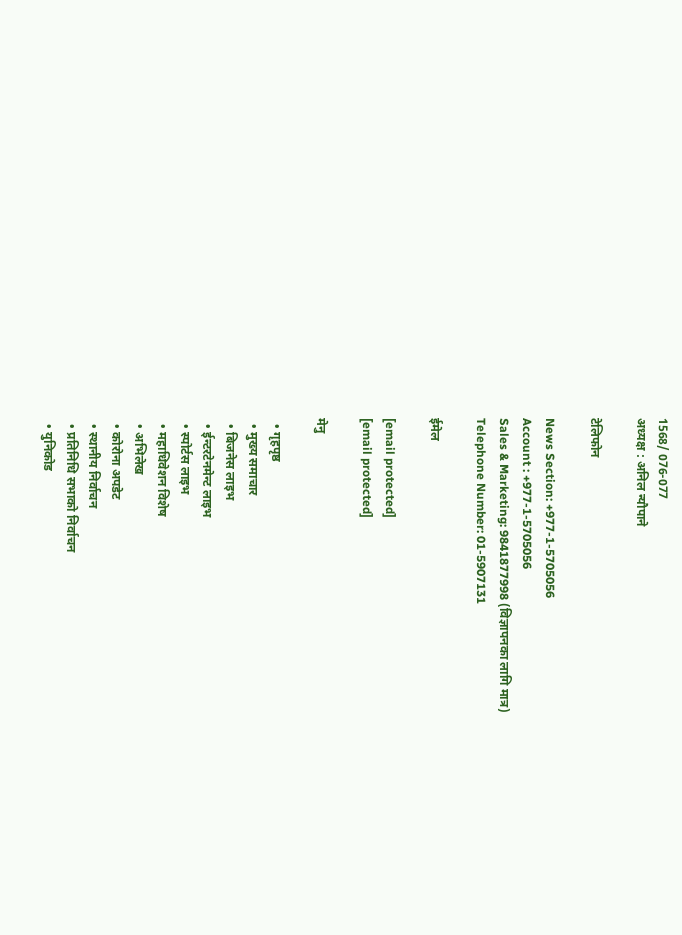1568/ 076-077
अध्यक्ष : अनिल न्यौपाने

टेलिफोन

News Section: +977-1-5705056
Account : +977-1-5705056
Sales & Marketing: 9841877998 (विज्ञापनका लागि मात्र)
Telephone Number: 01-5907131

ईमेल

[email protected]
[email protected]

मेनु

  • गृहपृष्ठ
  • मुख्य समाचार
  • बिजनेस लाइभ
  • ईन्टरटेनमेन्ट लाइभ
  • स्पोर्टस लाइभ
  • महाधिवेशन विशेष
  • अभिलेख
  • कोरोना अपडेट
  • स्थानीय निर्वाचन
  • प्रतिनिधि सभाको निर्वाचन
  • युनिकोड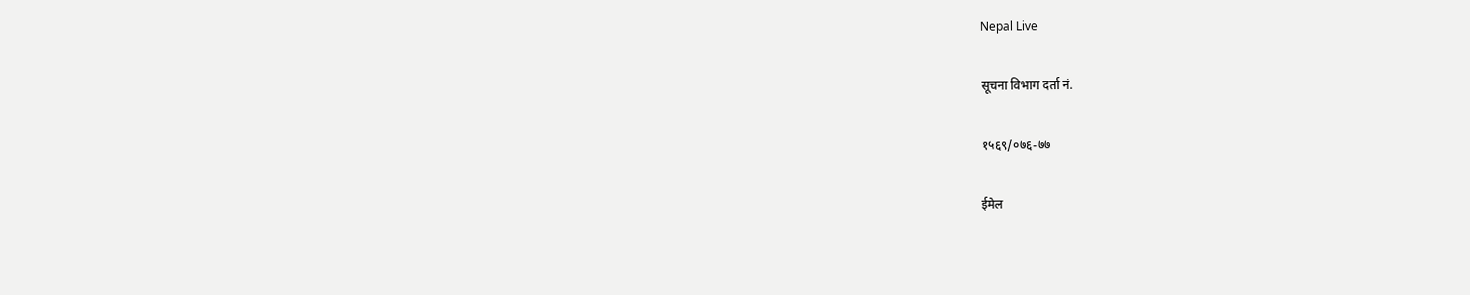Nepal Live

सूचना विभाग दर्ता नं.

१५६९/०७६-७७

ईमेल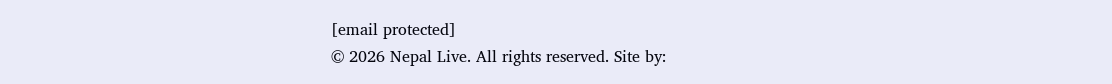[email protected]
© 2026 Nepal Live. All rights reserved. Site by: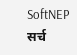SoftNEP
सर्च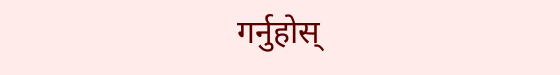गर्नुहोस्